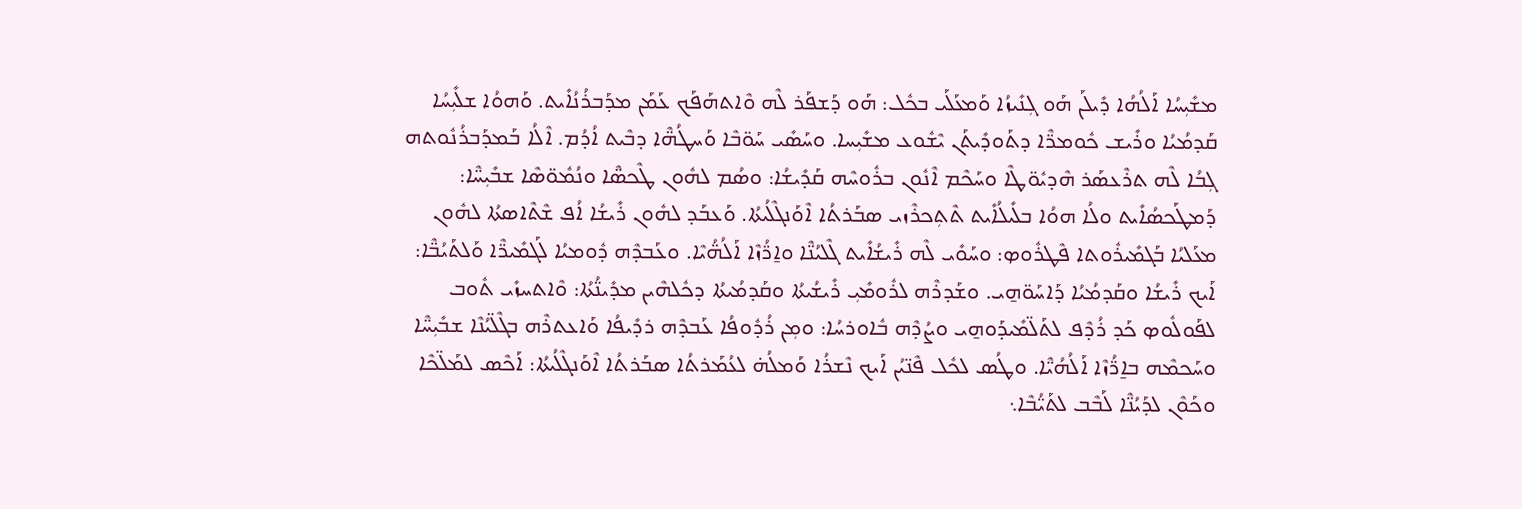ܡܫܺܝܼܚܳܐ ܐܰܠܳܗܳܐ ܕܺܝܠܰܢ ܗܰܘ ܓܼܢܺܝܙܳܐ ܘܰܡܥܰܠܰܝ ܒܟܽܠ: ܗܰܘ ܕܰܫܦܰܪ ܠܶܗ ܘܶܐܬܗܰܦܰܟ ܥܰܡܰܢ ܡܕܰܒܪܳܢܳܐܺܝܬ. ܘܰܗܘܳܐ ܫܠܺܝܼܚܳܐ ܩܰܕܡܳܝܳܐ ܘܪܺܝܫ ܟܽܘܡܪ̈ܶܐ ܕܬܰܘܕܺܝܬܰܢ ܝܶܫܽܘܥ ܡܫܺܝܼܚܐ. ܘܚܰܣܺܝ ܚܰܘ̈ܒܶܐ ܘܰܚܛܳܗ̈ܶܐ ܕܒܶܝܬ ܐܳܕܳܡ. ܐܶܠܳܐ ܒܰܡܕܰܒܪܳܢܽܘܬܗ ܓܼܒܳܐ ܠܶܗ ܬܪܶܥܣܰܪ ܗܶܕܝܽܘ̈ܛܶܐ ܘܚܰܟܶܡ ܐܶܢܽܘܢ ܒܪܽܘܚܶܗ ܩܰܕܺܝܫܳܐ: ܘܣܳܡ ܠܗܽܘܢ ܛܶܟܣ̈ܶܐ ܘܢܳܡܽܘ̈ܣܶܐ ܫܒܺܝܼܚ̈ܶܐ: ܕܰܡܛܰܟܣܳܐܺܝܬ ܘܠܳܐ ܗܘܳܐ ܒܠܺܝܠܳܐܺܝܬ ܬܶܬܼܟܪܶܙܝ ܣܒܰܪܬܳܐ ܐܶܘܰܢܓܶܠܳܝܬܳܐ. ܘܰܥܒܰܕ ܠܗܽܘܢ ܪܺܝܫܳܐ ܐܳܦ ܫܶܬܶܐܣܬܳܐ ܠܗܽܘܢ ܡܥܰܠܝܳܐ ܒܰܓܡܺܝܪܽܘܬܐ ܦܶܛܪܽܘܤ: ܘܚܰܘܺܝ ܠܶܗ ܪܺܝܫܳܐܺܝܬ ܓܶܠܝܳܢ̈ܶܐ ܘܐ̱ܪ̈ܳܙܶܐ ܐܰܠܳܗ̈ܳܝܶܐ. ܘܥܰܒܕܶܗ ܕܽܘܡܝܳܐ ܠܰܓܡܺܝܪ̈ܶܐ ܘܰܠܬܰܝܳܒ̈ܶܐ: ܐܰܝܟ ܪܺܝܫܳܐ ܘܩܰܕܡܳܝܳܐ ܕܰܐܚܰܘ̈ܗ̱ܝ. ܘܫܰܕܪܶܗ ܠܪܽܘܡܺܝܼ ܪܺܝܫܳܝܬܳܐ ܘܩܰܕܡܳܝܬܳܐ ܕܟܽܠܗܶܝܢ ܡܕܺܝܢ̈ܳܬܳܐ: ܘܶܐܬܚܙܺܝ ܬܽܘܒ ܠܦܰܘܠܽܘܤ ܟܰܕ ܪܳܕܶܦ ܠܬܰܠ̈ܡܺܝܕܰܘܗ̱ܝ ܘܨܳܕܶܗ ܒܽܐܘܪܚܳܐ: ܘܡܼܢ ܪܳܕܽܘܦܳܐ ܥܰܒܕܶܗ ܪܕܺܝܦܳܐ ܘܰܐܥܬܪܶܗ ܒܓܶܠ̈ܝܳܢܶܐ ܫܒܺܝܼܚ̈ܶܐ ܘܚܰܟܡܶܗ ܒܐ̱ܪ̈ܳܙܶܐ ܐܰܠܳܗܳܝ̈ܶܐ. ܘܛܳܣ ܠܟܽܠ ܦܶܢ̈ܝܳܢ ܐܰܝܟ ܢܶܫܪܳܐ ܘܰܡܠܳܗ̇ ܠܥܳܡܰܪܬܳܐ ܣܒܰܪܬܳܐ ܐܶܘܰܢܓܶܠܳܝܬܳܐ: ܐܰܟܶܣ ܠܡܰܠ̈ܟܶܐ ܘܟܰܘܶܢ ܠܕܰܝܳܢ̈ܶܐ ܠܰܒܶܒ ܠܬܰܝ̈ܳܒܶܐ܆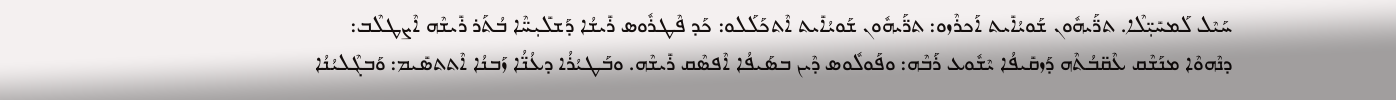ܚܰܝܶܠ ܠܰܡܚܺܝܼ̈ܠܶܐ. ܬܪ̈ܰܝܗܽܘܢ ܫܰܘܝܳܐܺܝܬ ܐܰܟܪܶܙܘ: ܬܪ̈ܰܝܗܽܘܢ ܫܰܘܝܳܐܺܝܬ ܐܶܬܟܰܠܰܠܘ: ܟܰܕ ܦܶܛܪܽܘܣ ܪܺܝܫܳܐ ܕܰܫܠܺܝܼܚ̈ܶܐ ܒܳܬܰܪ ܪܺܝܫܶܗ ܐܶܨܛܠܶܒ: ܕܢܶܗܘܶܐ ܡܢܰܫܶܩ ܥܶܩ̈ܒܳܬܶܗ ܕܰܙܩܺܝܦܳܐ ܝܶܫܽܘܥ ܪܰܒܶܗ: ܘܦܰܘܠܽܘܣ ܕܶܝܢ ܒܣܰܝܦܳܐ ܐܶܦܣܶܩ ܪܺܝܫܶܗ. ܘܒܰܛܝܳܪܳܐ ܕܥܳܢ̈ܳܐ ܙܰܒܢܳܐ ܐܶܬܬܣܺܝܡ: ܘܰܒܓܶܠܝܳܢܳܐ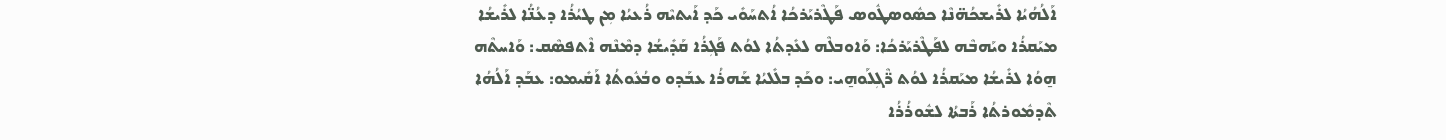ܐܰܠܳܗܳܝܳܐ ܠܪܺܝܫܟܳܗ̈ܢܶܐ ܟܣܽܘܣܛܽܘܣ ܦܰܛܶܪܝܰܪܟܳܐ ܐܳܬܚܰܘܺܝ ܟܰܕ ܐܰܝܬܝܶܗ ܪܳܥܝܳܐ ܡܼܢ ܛܝܳܪܳܐ ܕܥܳܢ̈ܳܐ ܠܪܺܝܫܳܐ ܡܝܰܩܪܳܐ ܘܝܰܗܒܶܗ ܠܦܰܛܶܪܝܰܪܟܳܐ: ܘܰܐܘܒܠܶܗ ܠܥܺܕܬܳܐ ܠܘܳܬ ܦܰܓܼܪܳܐ ܩܰܕܺܝܫܳܐ ܕܡܶܢܶܗ ܐܶܬܦܣܶܩ: ܘܰܐܚܬܶܗ ܗ̱ܘܳܐ ܠܪܺܝܫܳܐ ܡܝܰܩܪܳܐ ܠܘܳܬ ܪ̈ܶܓܼܠܰܘܗ̱ܝ: ܘܟܰܕ ܒܠܺܠܝܳܐ ܫܰܗܪܳܐ ܥܒܰܕܘ ܘܒܳܥܽܘܬܳܐ ܐܰܩܺܝܡܘ: ܥܒܰܕ ܐܰܠܳܗܳܐ ܬܶܕܡܽܘܪܬܳܐ ܪܰܒܬܳܐ ܠܫܽܘܪܳܪܳܐ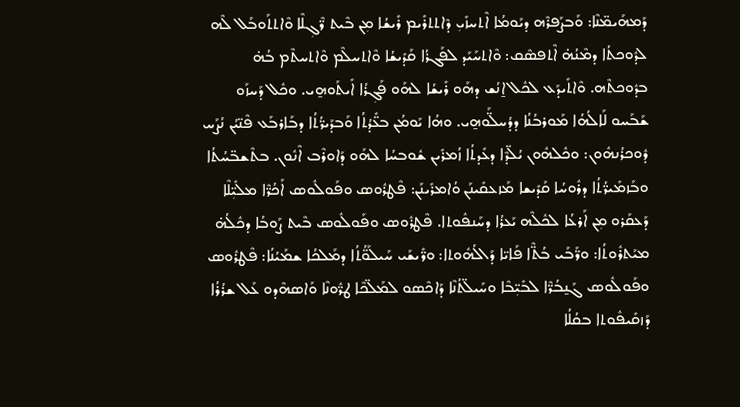ܕܰܡܗܰܝܡ̈ܢܶܐ: ܘܰܒܨܰܦܪܶܗ ܕܝܰܘܡܳܐ ܐܶܬܚܙܺܝܼ ܕܶܐܬܬܪܺܝܡ ܪܺܝܫܳܐ ܡܼܢ ܒܶܝܬ ܪ̈ܶܓܼܠܶܐ ܘܶܐܬܬܰܘܒܰܠ ܠܶܗ ܠܕܽܘܟܬܳܐ ܕܡܶܢܳܗ̇ ܐܶܬܦܣܶܩ: ܘܶܐܬܚܰܝܰܕ ܠܦܰܓܪܳܐ ܩܰܕܺܝܫܳܐ ܘܶܐܬܚܠܶܡ ܘܶܐܬܚܬܶܡ ܒܳܗ̇ ܒܕܽܘܟܬܶܗ. ܘܶܐܬܺܝܕܰܥ ܠܟܽܠ ܐ̱ܢܳܫ ܕܗܰܘ ܪܺܝܫܳܐ ܠܗܰܘ ܦܰܓܼܪܳܐ ܐܺܝܬܰܘܗ̱ܝ. ܘܟܽܠ ܕܰܚܙܰܘ ܫܰܒܰܚܘ ܠܰܐܠܳܗܳܐ ܡܰܘܪܒܳܢܳܐ ܕܕܳܚܠ̈ܰܘܗ̱ܝ. ܘܗܳܐ ܝܰܘܡܳܢ ܒܥ̈ܺܕܳܬܳܐ ܘܰܒܕܰܝܪ̈ܳܬܳܐ ܕܒܰܐܪܒܰܥ ܦܶܢ̈ܝܳܢ ܢܳܨܰܚ ܕܽܘܟܪܳܢܗܽܘܢ: ܘܟܽܠܗܽܘܢ ܝܳܠ̈ܕܶܐ ܕܥܺܕܬܳܐ ܙܳܡܪܺܝܢ ܫܽܘܒܚܳܐ ܠܗܰܘ ܕܰܐܘܪܶܒ ܐܶܢܽܘܢ. ܒܬܶܫܒ̈ܚܳܬܳܐ ܘܒܰܙܡܺܝܪ̈ܳܬܳܐ ܕܪܽܘܚܳܐ ܩܰܕܺܝܫܐ ܡܰܙܥܩܺܝܢܰܢ ܘܳܐܡܪܺܝܢܰܢ: ܦܶܛܪܽܘܣ ܘܦܰܘܠܽܘܣ ܐܰܟܳܪ̈ܶܐ ܡܠܺܝܼ̈ܠܶܐ ܕܰܥܩܰܪܘ ܡܼܢ ܐܰܪܥܳܐ ܠܟܽܠܶܗ ܝܰܥܪܳܐ ܕܚܰܢܦܽܘܬܐ. ܦܶܛܪܽܘܣ ܘܦܰܘܠܽܘܣ ܒܶܝܬ ܨܰܘܒܳܐ ܕܟܽܠܳܗ̇ ܡܝܰܬܪܽܘܬܳܐ: ܘܪ̈ܰܒܰܝ ܒܳܬ̈ܶܐ ܦܰܐܝ̈ܐ ܕܰܐܠܳܗܽܘܬܐ: ܘܪ̈ܺܝܫܰܝ ܚܰܝܠܰܘ̈ܳܬܳܐ ܕܡܰܠܟܳܐ ܫܡܰܝܳܢܳܐ: ܦܶܛܪܽܘܣ ܘܦܰܘܠܽܘܣ ܓܰܢ̱ܒܳܪ̈ܶܐ ܠܒܺܝܼ̈ܒܶܐ ܘܚܰܝܠ̈ܬܳܢܶܐ ܕܰܐܟܶܣܘ ܠܡܰܠ̈ܟܶܐ ܛܪ̈ܽܘܢܶܐ ܘܰܐܣܗܶܕܘ ܥܰܠ ܫܪܳܪܳܐ ܕܰܙܩܺܝܦܽܘܬܐ ܒܩܳܠܳܐ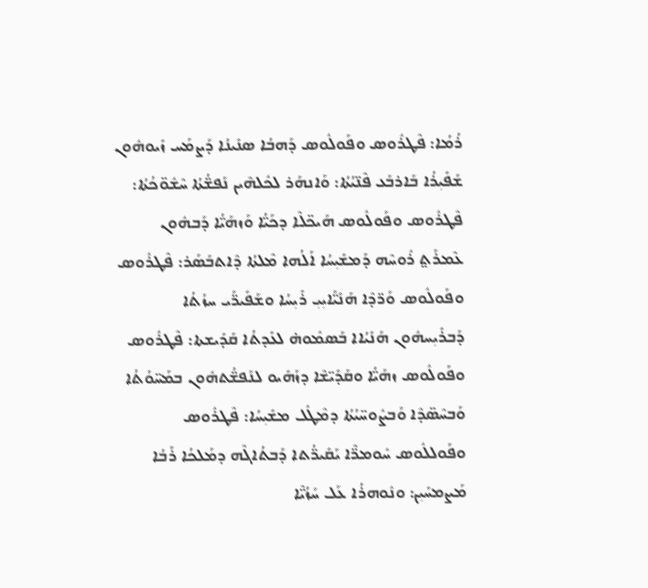ܪܳܡܳܐ: ܦܶܛܪܽܘܣ ܘܦܰܘܠܽܘܣ ܕܰܗܒܳܐ ܣܢܺܝܢܳܐ ܕܰܨܡܰܚ ܙܺܝܘܗܽܘܢ ܫܰܦܺܝܼܪܳܐ ܒܰܐܪܒܰܥ ܦܶܢ̈ܝܳܬܳܐ: ܘܰܐܢܗܰܪ ܠܟܽܠܗܶܝܢ ܢܰܦܫ̈ܳܬܳܐ ܚܶܫܽܘ̈ܟܳܬܳܐ: ܦܶܛܪܽܘܣ ܘܦܰܘܠܽܘܣ ܗܰܝܟ̈ܠܶܐ ܕܟܰܝ̈ܳܐ ܘܰܙܗܰܝ̈ܳܐ ܕܰܒܗܽܘܢ ܥܶܡܪܰܬ݀ ܪܽܘܚܶܗ ܕܰܡܫܺܝܼܚܳܐ ܐܰܠܳܗܐ ܡܶܠܬܳܐ ܕܶܐܬܒܰܣܰܪ: ܦܶܛܪܽܘܣ ܘܦܰܘܠܽܘܣ ܘܰܪ̈ܕܶܐ ܗܰܢܺܝ̈ܰܐܝܼܝܼ ܪܺܝܼܚܳܐ ܘܫܰܦܺܝܪ̈ܰܝ ܚܙܳܬܳܐ ܕܰܒܪܺܝܼܚܗܽܘܢ ܗܰܢܺܝܳܐܐ ܒܰܣܡܽܘܗ̇ ܠܥܺܕܬܳܐ ܩܰܕܺܝܫܬܐ: ܦܶܛܪܽܘܣ ܘܦܰܘܠܽܘܣ ܙܗܰܝ̈ܳܐ ܘܩܰܕܺܝ̈ܫܶܐ ܕܙܰܗܺܝܘ ܠܢܰܦܫ̈ܳܬܗܽܘܢ ܒܡܰܚ̈ܘܳܬܳܐ ܘܰܒܚܶܣ̈ܕܶܐ ܘܰܒܨܽܘܚ̈ܝܳܬܳܐ ܕܡܶܛܽܠ ܡܫܺܝܼܚܳܐ: ܦܶܛܪܽܘܣ ܘܦܰܘܠܠܽܘܣ ܚܽܘܡܪ̈ܶܐ ܝܰܩܺܝܪ̈ܳܬܐ ܕܰܒܬܳܐܓܶܗ ܕܡܰܠܟܳܐ ܪܰܒܳܐ ܡܰܨܡܚܺܝܼܢ: ܘܢܽܘܗܪܳܐ ܥܰܠ ܚܰܙܳܝ̈ܶܐ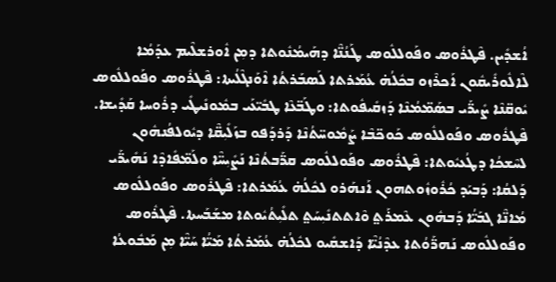ܐܳܫܕܺܝܢ. ܦܶܛܪܽܘܣ ܘܦܰܘܠܠܽܘܣ ܛܰܢܳܢ̈ܶܐ ܕܗܰܝܡܳܢܽܘܬܐ ܕܡܼܢ ܐܽܘܪܫܠܶܝܡ ܥܕܰܡܳܐ ܠܶܐܠܽܘܪܺܝܩܽܘܢ ܐܰܟܪܶܙܘ ܒܟܽܠܳܗ̇ ܥܳܡܰܪܬܐ ܠܰܣܒܰܪܬܳܐ ܐܶܘܰܢܓܶܠܳܝܬܐ: ܦܶܛܪܽܘܣ ܘܦܰܘܠܠܽܘܣ ܝܽܘܩ̈ܢܶܐ ܨܺܝܪ̈ܰܝ ܒܣܰܡ̈ܡܳܢܶܐ ܕܰܙܩܺܝܦܽܘܬܐ: ܘܛܰܒ̈ܥܶܐ ܛܒܺܝ̈ܥܰܝ ܒܡܽܘܢܺܝܛܺܝ ܕܪܽܘܚܐ ܩܰܕܺܝܫܐ. ܦܶܛܪܽܘܣ ܘܦܰܘܠܠܽܘܣ ܟܰܘܟ̈ܒܶܐ ܨܰܡܽܘܚ̈ܬܳܢܶܐ ܕܰܪܕܰܦܘ ܒܙܰܠܺܝܼܩ̈ܶܐ ܕܝܽܘܠܦܳܢܗܽܘܢ ܠܚܶܫܟܳܐ ܕܛܳܥܝܽܘܬܐ: ܦܶܛܪܽܘܣ ܘܦܰܘܠܠܽܘܣ ܩܪ̈ܰܒܬܳܢܶܐ ܢܰܨܺܝܼܚ̈ܶܐ ܘܠܰܡ̈ܦܺܐܕܶܐ ܢܰܗܺܝܪ̈ܰܝ ܕܰܠܩܳܐ: ܕܰܒܝܰܕ ܟܳܪܽܘܙܽܘܬܗܘܢ ܐܰܢܗܰܪܘ ܠܟܽܠܳܗ̇ ܥܳܡܰܪܬܐ: ܦܶܛܪܽܘܣ ܘܦܰܘܠܠܽܘܣ ܡܳܐܢ̈ܶܐ ܓܒܰܝ̈ܳܐ ܕܰܒܗܽܘܢ ܥܶܡܪܰܬ݀ ܘܶܐܬܬܢܺܝܼܚܰܬ݀ ܬܠܺܝܼܬܳܝܽܘܬܐ ܡܫܰܒܰܚܬܐ. ܦܶܛܪܽܘܣ ܘܦܰܘܠܠܽܘܣ ܢܰܗܪ̈ܰܘܳܬܐ ܥܕܶܢܳܝ̈ܶܐ ܕܰܐܫܩܺܝܘ ܠܟܽܠܳܗ̇ ܥܳܡܰܪܬܳܐ ܡܰܝ̈ܳܐ ܚܰܝ̈ܶܐ ܡܼܢ ܡܰܒܽܘܥܳܐ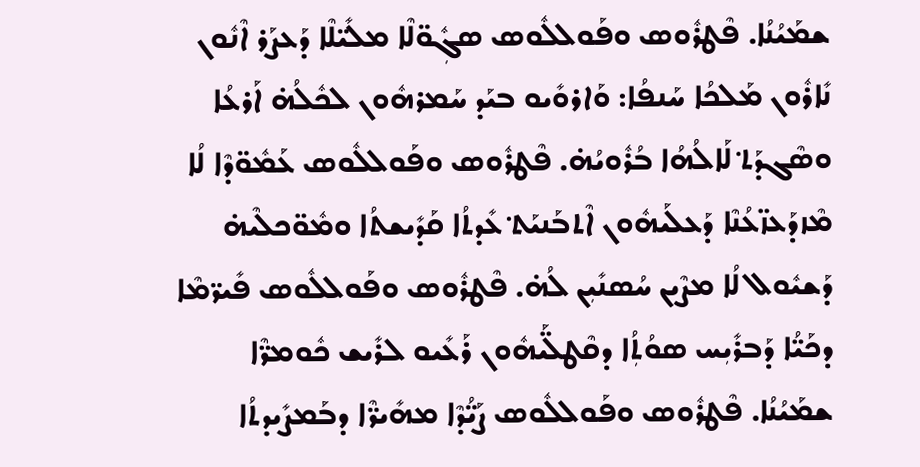ܫܡܰܝܳܢܳܐ. ܦܶܛܪܽܘܣ ܘܦܰܘܠܠܽܘܣ ܣܓܼܽܘ̈ܠܶܐ ܡܠܺܝ̈ܠܶܐ ܕܰܥܨܰܪ ܐܶܢܽܘܢ ܢܺܐܪܽܘܢ ܡܰܠܟܳܐ ܚܰܢܦܳܐ: ܘܰܐܪܘܺܝܘ ܒܝܰܕ ܚܰܡܪܗܽܘܢ ܠܟܽܠܳܗ̇ ܐܰܪܥܳܐ ܘܣܶܓܕܰܬ݀ ܠܰܐܠܳܗܳܐ ܒܳܪܽܘܝܳܗ̇. ܦܶܛܪܽܘܣ ܘܦܰܘܠܠܽܘܣ ܥܰܡܽܘ̈ܕܶܐ ܠܳܐ ܡܶܙܕܰܥܙ̈ܥܳܢܶܐ ܕܰܥܠܰܝܗܽܘܢ ܐܶܬܒܰܢܝܰܬ݀ ܥܺܕܬܳܐ ܩܰܕܺܝܫܬܳܐ ܘܡܽܘ̈ܟܠܶܝܗ̇ ܕܰܫܝܽܘܠ ܠܳܐ ܡܨܶܝܢ ܚܳܣܢܺܝܼܢ ܠܳܗ̇. ܦܶܛܪܽܘܣ ܘܦܰܘܠܠܽܘܣ ܦܺܝܪ̈ܡܶܐ ܕܟܰܝ̈ܳܐ ܕܰܒܪܺܝܼܚ ܣܘܳܬܼܳܐ ܕܩܶܛܠ̈ܰܝܗܽܘܢ ܪܰܥܺܝܘ ܠܪܺܝܫ ܟܽܘܡܪ̈ܶܐ ܫܡܰܝܳܢܳܐ. ܦܶܛܪܽܘܣ ܘܦܰܘܠܠܽܘܣ ܨܰܝ̈ܳܕܶܐ ܡܗܺܝܪ̈ܶܐ ܕܒܰܡܨܺܝܕܬܳܐ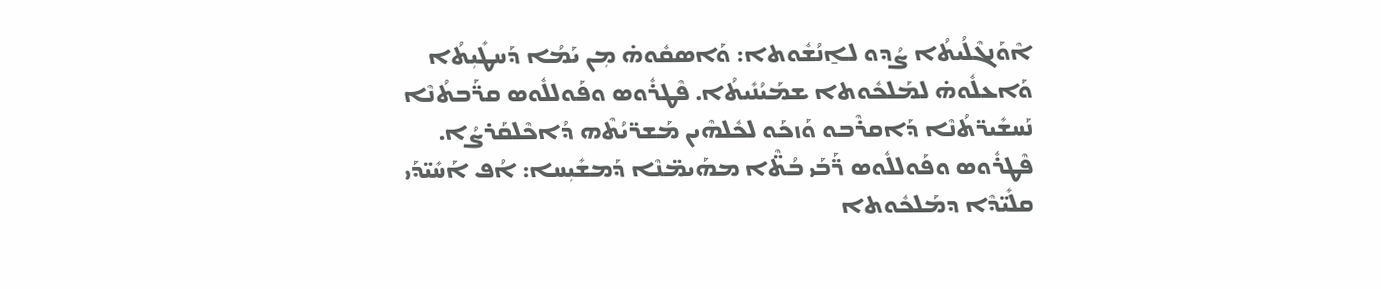ܐܶܘܰܢܓܶܠܳܝܬܳܐ ܨܳܕܘ ܠܐ̱ܢܳܫܽܘܬܐ: ܘܰܐܣܩܽܘܗ̇ ܡܼܢ ܝܰܡܳܐ ܕܰܚܛܺܝܼܬܳܐ ܘܰܐܥܠܽܘܗ̇ ܠܡܰܠܟܽܘܬܐ ܫܡܰܝܳܢܺܝܬܳܐ. ܦܶܛܪܽܘܣ ܘܦܰܘܠܠܽܘܣ ܩܪ̈ܰܒܬܳܢܶܐ ܢܰܚܫܺܝܪ̈ܬܳܢܶܐ ܕܰܐܩܪܶܒܘ ܘܰܙܟܰܘ ܠܟܽܠܗܶܝܢ ܡܰܫܪ̈ܝܳܬܶܗ ܕܳܐܟܶܠܩܰܪܨܳܐ. ܦܶܛܪܽܘܣ ܘܦܰܘܠܠܽܘܣ ܪ̈ܰܒܰܝ ܒܳܬ̈ܶܐ ܡܗܰܝܡ̈ܢܶܐ ܕܰܡܫܺܝܼܚܐ: ܐܳܦ ܐܰܚܺܝ̈ܕܰܝ ܩܠܺܝ̈ܕܶܐ ܕܡܰܠܟܽܘܬܐ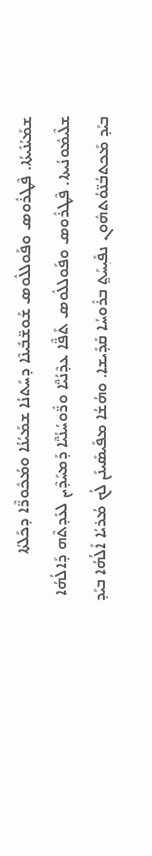ܫܡܰܝܳܢܺܝܬܳܐ. ܦܶܛܪܽܘܣ ܘܦܰܘܠܠܽܘܣ ܫܰܘܫ̈ܒܺܝܢܶܐ ܕܚܰܬܢܳܐ ܫܡܰܝܳܢܳܐ ܘܡܳܟܽܘܪ̈ܶܐ ܕܟܰܠܬܳܐ ܫܠܶܝܡܽܘܢܳܝܬܐ. ܦܶܛܪܽܘܣ ܘܦܰܘܠܠܽܘܣ ܬܰܦ̈ܶܐ ܥܕܶܢܳܝ̈ܶܐ ܘܪ̈ܽܘܚܳܢܳܝ̈ܶܐ ܕܰܡܚܰܕܶܝܢ ܠܥܺܕܬܶܗ ܕܰܐܠܳܗܳܐ ܒܝܰܕ ܡܰܟܬܒܳܢ̈ܘܳܬܗܽܘܢ ܢܦܺܝܼܚܰܬ݀ ܒܪܽܘܚܳܐ ܩܰܕܺܝܫܐ. ܘܗܳܫܳܐ ܡܦܺܝܣܺܝܢܰܢ ܠܳܟ ܡܳܪܝܳܐ ܐܰܠܳܗܳܐ ܒܝܰܕ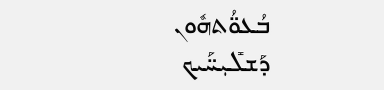ܒܳܥܘ̈ܳܬܗܽܘܢ ܕܰܫܠܺܝܼܚ̈ܰܝܟ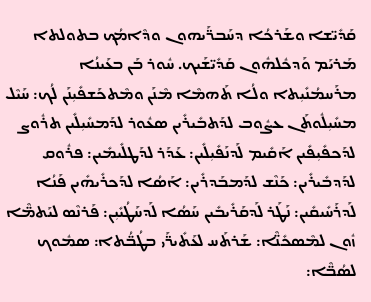ܩܰܕܺܝ̈ܫܐ ܘܫܰܪܟܳܐ ܕܚܰܒܪ̈ܰܝܗܘܢ ܘܕܶܐܡܳܟ ܒܬܘܠܬܐ ܡܰܪܝܰܡ ܘܰܕܟܽܠܗܽܘܢ ܩܰܕܺܝ̈ܫܰܝܟ. ܚܽܘܪ ܒܰܢ ܒܥܰܝܢܳܐ ܡܪܰܚܡܳܢܺܝܼܬܐ ܘܠܳܐ ܬܰܗܡܶܐ ܡܶܢܰܢ ܘܡܶܬܟܰܫܦܺܝܼܢܰܢ ܠܳܟ: ܚܰܝܶܠ ܡܚܺܝܼܠܽܘܬܰܢ ܥܨܽܘܒ ܠܕܰܬܒܺܝܪܺܝܢ ܣܥܽܘܪ ܠܕܰܡܚܺܝܼܠܺܝܢ ܬܪܽܘܨ ܠܕܰܟܦܺܝܼܦܺܝܢ ܐܰܩܺܝܡ ܠܰܕܢܰܦܺܝܼܠܺܝܢ: ܥܰܕܰܪ ܠܕܰܛܠܺܝܡܺܝܢ: ܦܪܽܘܩ ܠܕܰܕܒܺܝܪܺܝܢ: ܟܰܢܶܫ ܠܕܰܡܒܰܕܪܺܝܢ: ܐܰܣܳܐ ܠܕܰܟܪܺܝܗܺܝܢ ܦܰܢܳܐ ܠܰܕܪܰܚܺܝܩܺܝܢ: ܢܰܛܰܪ ܠܰܕܩܰܪܺܝܒܺܝܢ ܚܰܣܳܐ ܠܰܕܚܰܛܳܝܺܝܼܢ: ܦܰܪܢܶܣ ܠܝܰܬܡ̈ܶܐ ܙܽܘܢ ܠܡܶܣܟܺܢ̈ܶܐ: ܫܰܪܬܰܚ ܠܥܰܬܺܝܪ̈ܰܝ ܒܛܳܒ̈ܳܬܐ: ܣܡܽܘܟ ܠܣܳܒ̈ܶܐ: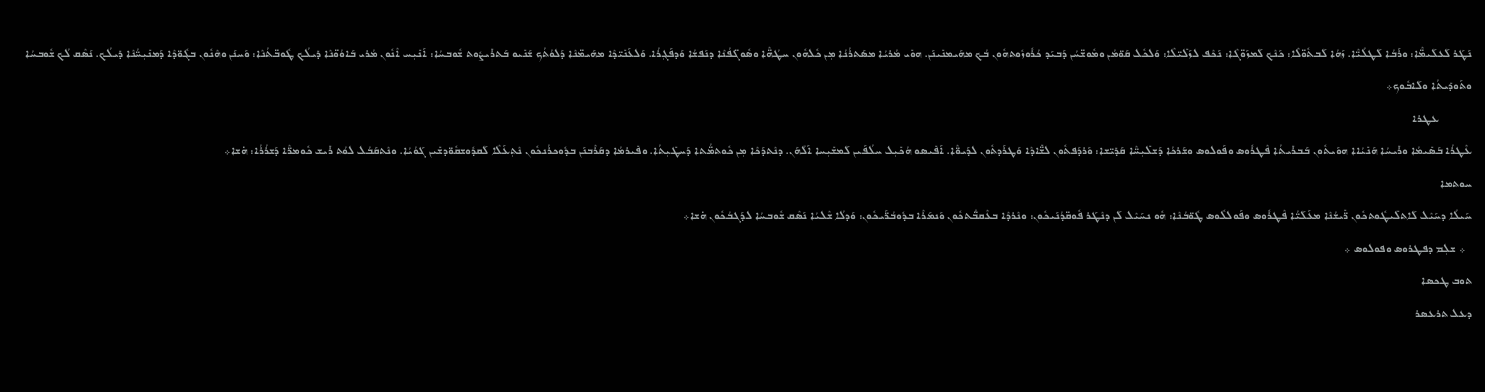ܢܰܛܰܪ ܠܰܥܠܰܝܡ̈ܶܐ: ܘܪܰܒܳܐ ܠܰܛܠܳܝ̈ܶܐ. ܙܰܗܳܐ ܠܰܒܬܽܘ̈ܠܶܐ: ܟܰܢܶܟ ܠܰܡܙܰܘ̈ܓܶܐ: ܢܰܟܶܦ ܠܙܰܠܺܝ̈ܠܶܐ: ܘܰܠܟܽܠ ܩܰܘ̈ܡܳܢ ܘܡܽܘܫ̈ܚܳܢ ܕܰܒܝܰܕ ܟܳܪܽܘܙܽܘܬܗܽܘܢ ܒܳܟ ܡܗܰܝܡܢܺܝܢܰܢ. ܗܘܺܝ ܡܳܪܝܳܐ ܡܣܰܬܪܳܢܳܐ ܡܼܢ ܟܽܠܗܽܘܢ ܚܛܳܗ̈ܶܐ ܘܣܽܘܓ̈ܦܳܢܶܐ ܕܢܰܦܫܳܐ ܘܰܕܦܰܓܼܪܳܐ. ܘܰܠܥܰܢܺܝ̈ܕܶܐ ܡܗܰܝܡ̈ܢܶܐ ܕܰܠܘܳܬܳܟ ܫܰܢܺܝܘ ܒܰܬܪܺܝܨܽܘܬ ܫܽܘܒܚܳܐ: ܐܰܢܺܝܼܚ ܐܶܢܽܘܢ ܡܳܪܝ ܒܰܐܘܳܘ̈ܢܶܐ ܕܺܝܠܳܟ ܛܽܘܒ̈ܬܳܢܶܐ: ܘܰܚܢܰܢ ܘܗܶܢܽܘܢ ܒܓܽܘ̈ܕܶܐ ܕܰܡܢܺܝܼܚ̈ܳܢܶܐ ܕܺܝܠܳܟ. ܢܰܣܶܩ ܠܳܟ ܫܽܘܒܚܳܐ ܘܬܰܘܕܺܝܬܳܐ ܘܠܰܐܒܽܘܟ܀
           ܥܛܪܐ
ܥܶܛܪܳܐ ܒܰܣܺܝܡܳܐ ܘܪܺܝܚܳܐ ܗܰܢܺܝܳܐܐ ܗܘܰܝܬܽܘܢ ܒܰܒܪܺܝܬܳܐ ܦܶܛܪܽܘܣ ܘܦܰܘܠܘܣ ܘܫܰܪܟܳܐ ܕܰܫܠܺܝܼܚ̈ܶܐ ܩܰܕܺܝ̈ܫܐ: ܘܰܪܕܰܦܬܽܘܢ ܠܫ̈ܺܐܕܶܐ ܘܰܛܪܰܕܬܽܘܢ ܠܕܰܝܘ̈ܶܐ. ܐܰܦܺܝܣܘ ܗܳܟܺܝܼܠ ܚܠܳܦܰܝܢ ܠܰܡܫܺܝܼܚܐ ܐܰܠܳܗܰܢ. ܕܢܶܬܕܰܟܶܐ ܡܼܢ ܟܽܘܬܡ̈ܳܬܐ ܕܰܚܛܺܝܼܬܳܐ. ܘܦܺܝܪܡܳܐ ܕܩܰܪܶܒܢܰܢ ܒܕܽܘܟܪܳܢܟܽܘܢ ܢܶܬܼܥܰܠܶܐ ܠܰܩܕܽܘܫܩܽܘ̈ܕܫܺܝܢ ܓܰܘܳܝܳܐ. ܘܢܶܬܩܰܒܳܠ ܠܘܳܬ ܪܺܝܫ ܟܽܘܡܪ̈ܶܐ ܕܰܫܪܳܪܳܐ: ܗ̇ܫܐ܀
ܚܘܬܡܐ
ܚܰܝܠܳܐ ܕܚܰܝܶܠ ܠܰܐܬܠܺܝܛܽܘܬܟܽܘܢ ܪ̈ܺܝܫܳܢܶܐ ܡܥܰܠܰܝ̈ܳܐ ܦܶܛܪܽܘܣ ܘܦܰܘܠܠܽܘܣ ܛܽܘ̈ܒܳܢܶܐ: ܗܽܘ ܢܚܰܝܶܠ ܠܰܢ ܕܢܶܛܰܪ ܦܽܘܩ̈ܕܳܢܰܝܟܽܘܢ: ܘܢܶܪܕܶܐ ܒܥܶܩܒ̈ܳܬܟܽܘܢ ܘܰܢܡܰܪܶܐ ܒܕܽܘܒܳܪ̈ܰܝܟܽܘܢ: ܘܰܕܠܳܐ ܫܶܠܝܳܐ ܢܰܣܶܩ ܫܽܘܒܚܳܐ ܠܕܰܓܒܳܟܽܘܢ ܗ̇ܫܐ܀
  ܀ ܫܠܼܡ ܕܦܛܪܘܣ ܘܦܘܠܘܣ ܀
ܬܘܒ ܛܟܣܐ
ܕܥܠ ܬܪܥܣܪ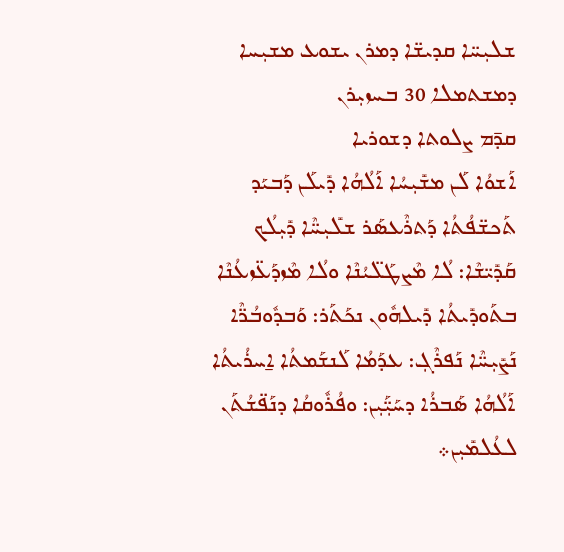ܫܠܝܼܚ̈ܐ ܩܕܝܫ̈ܐ ܕܡܪܢ ܝܫܘܥ ܡܫܝܼܚܐ
ܕܡܫܬܡܠܐ 30 ܒܚܙܝܼܪܢ
ܩܕ̄ܡ ܨܠܘܬܐ ܕܫܘܪܝܐ
ܐܰܫܘܳܐ ܠܰܢ ܡܫܺܝܼܚܳܐ ܐܰܠܳܗܳܐ ܕܺܝܠܰܢ ܕܰܒܝܰܕ ܬܰܟܫ̈ܦܳܬܳܐ ܕܰܬܪܶܥܣܰܪ ܫܠܺܝܼܚ̈ܶܐ ܕܺܝܼܠܳܟ ܩܰܕܺܝ̈ܫܶܐ: ܠܳܐ ܡܶܨܛܰܠ̈ܝܳܢܶܐ ܘܠܳܐ ܡܶܙܕܰܥ̈ܙܥܳܢܶܐ ܒܬܰܘܕܺܝܬܳܐ ܕܺܝܠܗܽܘܢ ܢܟܰܬܰܪ: ܘܰܒܕܽܘܒܳܪ̈ܶܐ ܢܰܨܺܝܼܚ̈ܶܐ ܢܰܦܪܶܓܼ: ܥܕܰܡܳܐ ܠܰܢܫܰܡܬܳܐ ܐ̱ܚܪܳܝܬܳܐ ܐܰܠܳܗܳܐ ܣܰܒܪܳܐ ܕܚܰܝܼ̈ܰܝܼܢ: ܘܦܳܪܽܘܩܳܐ ܕܢܰܦ̈ܫܳܬܰܢ ܠܥܳܠܡܺܝܼܢ܀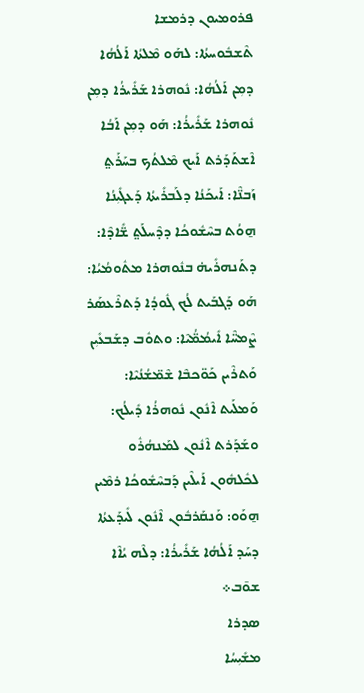ܦܪܘܡܝܘܢ ܕܪܡܫܐ
ܬܶܫܒܽܘܚܬܳܐ: ܠܗܰܘ ܡܶܠܬܳܐ ܐܰܠܳܗܳܐ ܕܡܼܢ ܐܰܠܳܗܳܐ: ܢܽܘܗܪܐ ܫܰܪܺܝܪܳܐ ܕܡܼܢ ܢܽܘܗܪܐ ܫܰܪܺܝܪܳܐ: ܗܰܘ ܕܡܼܢ ܐܰܒܳܐ ܐܶܫܬܰܕܰܪܬ ܐܰܝܟ ܡܶܠܬܳܟ ܒܚܰܪܰܬ݀ ܙܰܒܢ̈ܶܐ: ܐܰܝܟܰܢܳܐ ܕܠܰܒܪܺܝܬܳܐ ܕܰܥܓܺܝܼܢܳܐ ܗ̱ܘܳܬ ܒܚܶܫܽܘܟܳܐ ܕܕܶܚܠܰܬ݀ ܫ̈ܺܐܕܶܐ: ܕܬܰܢܗܪܺܝܗ̇ ܒܢܽܘܗܪܐ ܡܬܽܘܡܳܝܳܐ: ܗܰܘ ܕܰܓܒܰܝܬ ܠܳܟ ܓܽܘܕܳܐ ܕܰܬܪܶܥܣܰܪ ܨܶܡܚ̈ܶܐ ܐܺܝܡܳܡ̈ܳܝܶܐ: ܘܬܘܽܒ ܕܫܰܒܥܺܝܼܢ ܘܰܬܪܶܝܢ ܟܰܘ̈ܟܒܶܐ ܫܶܡ̈ܫܳܢܳܝܶܐ: ܘܰܡܠܰܝܬ ܐܶܢܽܘܢ ܢܽܘܗܪܳܐ ܕܺܝܠܳܟ: ܘܫܰܕܰܪܬ ܐܶܢܽܘܢ ܠܡܰܢܗܳܪܽܘ ܠܟܽܠܗܽܘܢ ܐܰܝܠܶܝܢ ܕܰܒܚܶܫܽܘܟܳܐ ܪܡܶܝܢ ܗ̱ܘܰܘ: ܘܰܢܩܰܪܒܽܘܢ ܐܶܢܽܘܢ ܠܺܝܕܰܥܬܳܐ ܕܚܰܕ ܐܰܠܳܗܳܐ ܫܰܪܺܝܪܳܐ: ܕܠܶܗ ܝܳܐܶܐ ܫܘ̄ܒ܀
ܣܕܪܐ
ܡܫܺܝܼܚܳܐ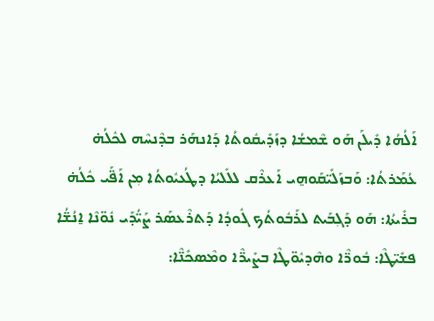ܐܰܠܳܗܳܐ ܕܺܝܠܰܢ ܗܰܘ ܫܶܡܫܳܐ ܕܙܰܕܺܝܩܽܘܬܳܐ ܕܰܐܢܗܰܪ ܒܕܶܢܚܶܗ ܠܟܽܠܳܗ̇ ܥܳܡܰܪܬܳܐ: ܘܰܒܙܰܠܺܝ̈ܩܰܘܗ̱ܝ ܐܰܥܪܶܩ ܠܠܺܠܝܳܐ ܕܛܳܥܝܽܘܬܳܐ ܡܼܢ ܐܰܦ̈ܰܝ ܟܽܠܳܗ̇ ܒܪܺܝܬܳܐ: ܗܰܘ ܕܰܓܼܒܰܝܬ ܠܪܰܒܽܘܬܳܟ ܓܽܘܕܳܐ ܕܰܬܪܶܥܣܰܪ ܨܰܝ̈ܳܕܰܝ ܢܽܘ̈ܢܶܐ ܐ̱ܢܳܫ̈ܳܐ ܦܫܺܝ̈ܛܶܐ: ܒܽܘܪ̈ܶܐ ܘܗܶܕܝܽܘ̈ܛܶܐ ܒܨܺܝܪ̈ܶܐ ܘܡܶܣܟܺܢ̈ܶܐ: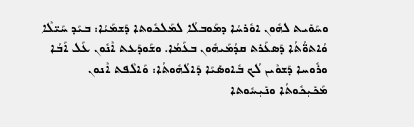ܘܚܰܘܺܝܬ ܠܗܽܘܢ ܐܘܽܪܚܳܐ ܕܡܰܘܒܠܳܐ ܠܡܰܠܟܽܘܬܐ ܕܰܫܡܰܝܳܐ: ܒܝܰܕ ܚܰܝ̈ܠܶܐ ܘܳܐܬܘ̈ܳܬܳܐ ܕܰܣܥܰܪܬ ܩܕܳܡܰܝܗܽܘܢ ܒܥܰܡܳܐ. ܘܫܰܘܕܰܥܬ ܐܶܢܽܘܢ ܥܰܠ ܐܰܒܳܐ ܘܪܽܘܚܐ ܕܰܫܘܶܝܢ ܠܳܟ ܒܽܐܘܣܺܝܰܐ ܕܰܐܠܳܗܽܘܬܳܐ: ܘܰܐܠܶܦܬ ܐܶܢܘܢ ܡܰܟܺܝܼܟܽܘܬܳܐ ܘܢܺܝܼܚܽܘܬܐ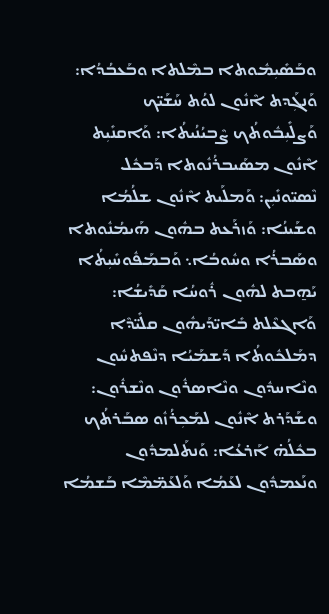ܘܒܰܣܺܝܼܡܽܘܬܐ ܒܡܶܠܬܐ ܘܒܰܥܒܳܕܳܐ: ܘܰܢܓܼܰܕܬ ܐܶܢܽܘܢ ܠܘܳܬ ܚܰܫܰܝ̈ܟ ܘܰܨܠܺܝܼܒܽܘܬܳܟ ܨܶܒܝܳܢܳܝܬܳܐ: ܘܰܐܩܢܺܝܼܬ ܐܶܢܽܘܢ ܡܣܰܝܒܪܳܢܽܘܬܐ ܕܰܒܟܽܠ ܢܶܣܝ̈ܘܢܺܝܼܢ: ܘܰܡܠܰܝܬ ܐܶܢܽܘܢ ܫܠܳܡܳܐ ܘܫܰܝܢܳܐ: ܘܰܙܪܰܥܬ ܒܗܽܘܢ ܗܰܝܡܳܢܽܘܬܐ ܘܣܰܒܪܳܐ ܘܚܽܘܒܳܐ܆ ܘܰܒܡܰܦܽܘܚܺܝܼܬܳܐ ܝܰܗ̱ܒܬ ܠܗܽܘܢ ܪܽܘܚܳܐ ܩܰܕܺܝܫܳܐ: ܘܰܐܓܥܶܠܬ ܒܺܐܝ̈ܕܰܝܗܽܘܢ ܩܠܺܝ̈ܕܶܐ ܕܡܰܠܟܽܘܬܳܐ ܕܰܫܡܰܝܳܐ ܕܢܶܦܬܚܽܘܢ ܘܢܶܐܚܕܽܘܢ ܘܢܶܐܣܪܽܘܢ ܘܢܶܫܪܽܘܢ: ܘܫܰܕܰܪܬ ܐܶܢܽܘܢ ܠܡܰܟܼܪܳܙܽܘ ܣܒܰܪܬܳܟ ܒܟܽܠܳܗ̇ ܐܰܪܥܳܐ: ܘܰܢܬܰܠܡܕܽܘܢ ܘܢܰܥܡܕܽܘܢ ܠܥܰܡܳܐ ܘܰܠܥܰܡ̈ܡܶܐ ܒܰܫܡܳܐ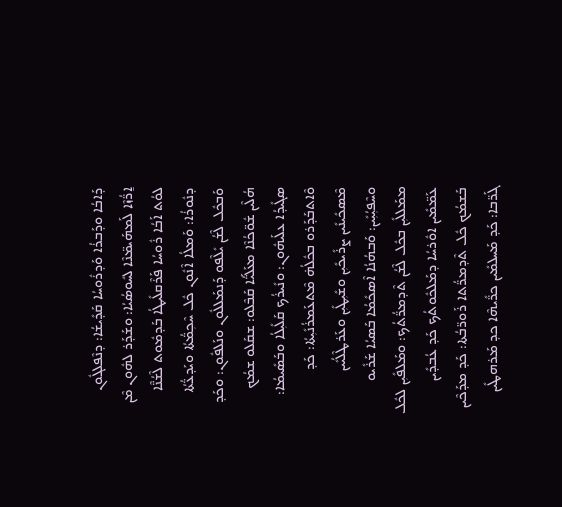ܕܰܐܒܳܐ ܘܕܰܒܪܳܐ ܘܰܕܪܽܘܚܳܐ ܩܰܕܺܝܫܳܐ: ܕܢܶܦܠܓܽܘܢ ܐ̱ܪ̈ܳܙܶܐ ܠܰܡܗܰܝܡ̈ܢܶܐ ܠܚܽܘܣܳܝܳܐ: ܘܫܰܕܰܪ ܠܗܽܘܢ ܡܶܢ ܠܘܳܬ ܐܰܒܳܐ ܪܽܘܚܳܐ ܦܰܪܶܩܠܺܝܛܳܐ ܒܰܕܡܽܘܬ ܠܶܫܳܢ̈ܶܐ ܕܢܽܘܪܳܐ: ܘܰܡܠܳܐ ܐܶܢܽܘܢ ܟܽܠ ܚܶܟܼܡ̈ܳܬܳܐ ܘܝܰܕܥ̈ܳܬܳܐ ܘܰܒܟܽܠ ܠܶܫܳܢ ܝܺܠܶܦܘ ܕܰܢܡܰܠܠܽܘܢ ܘܢܰܠܦܽܘܢ: ܘܟܰܕ ܗܳܠܶܝܢ ܫܽܘ̈ܟܳܢܶܐ ܡܥܰܠܰܝ̈ܳܐ ܩܰܒܶܠܘ: ܫܩܰܠܘ ܫܡܳܟ ܣܓܺܝܕܳܐ ܥܠܰܝܗܽܘܢ: ܘܢܺܝܪܳܟ ܩܰܠܺܝܼܠܳܐ ܘܒܰܣܺܝܡܳܐ: ܘܶܐܬܒܰܕܰܪܘ ܒܟܽܠܳܗ̇ ܡܶܬܥܰܡܪܳܢܺܝܼܬܳܐ: ܟܰܕ ܡܶܣܟܺܝܢܺܝܢ ܨܪܺܝܟܺܝܼܢ ܘܫܺܝܼܛܺܝܼܢ ܘܥܰܪܛܶܠܳܝܺܝܢ ܘܚܶܦܝܼܳܝܼܺܝܢ: ܘܰܒܗܳܢܳܐ ܐܶܣܟܺܡܳܐ ܒܰܣܝܳܐ ܫܰܪܺܝܘ ܡܡܰܠܠܺܝܼܢ ܒܟܽܠ ܠܶܫܳܢ ܬܶܕܡܪ̈ܳܬܳܟ: ܘܡܰܠܦܺܝܼܢ ܠܟܽܠ ܥܰܡ̈ܡܺܝܢ ܐܘܽܪܚܳܐ ܕܡܰܠܟܽܘܬܳܟ ܟܰܕ ܥܳܒܕܺܝܢ ܒܰܫܡܳܟ ܟܽܠ ܬܶܕܡܪ̈ܳܬܐ ܪܰܘܪ̈ܒܳܬܐ: ܟܰܕ ܡܕܰܟܶܝܢ ܓܰܪ̈ܒܐ: ܟܰܕ ܡܰܚܠܡܺܝܢ ܟܪ̈ܺܝܗܶܐ ܟܕ ܡܰܪܗܛܺܝܢ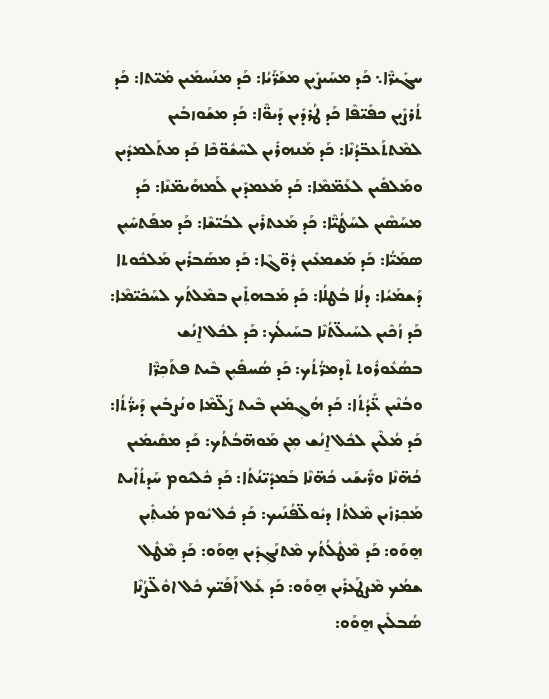ܚܓܺܝܪ̈ܶܐ܆ ܟܰܕ ܡܚܰܝܨܺܝܼܢ ܡܫܰܪ̈ܰܝܳܐ: ܟܰܕ ܡܢܰܚܡܺܝܢ ܡܺܝ̈ܬܐ: ܟܰܕ ܬܳܪܨܺܝܢ ܟܦܺܝ̈ܦܶܐ ܟܰܕ ܛܳܪܕܺܝܢ ܕܰܝܘ̈ܶܐ: ܟܰܕ ܡܫܰܘܙܒܺܝܢ ܠܡܶܬܬܰܥܒ̈ܕܳܢܶܐ: ܟܰܕ ܡܰܢܗܪܺܝܢ ܠܚܶܫܽܘ̈ܟܶܐ ܟܰܕ ܡܬܰܠܡܕܺܝܢ ܘܡܰܠܦܺܝܢ ܠܥܰܡ̈ܡܶܐ: ܟܰܕ ܡܰܥܡܕܺܝܢ ܠܰܡܗܰܝܡ̈ܢܶܐ: ܟܰܕ ܡܚܰܣܶܝܢ ܠܚܰܛܳܝ̈ܶܐ: ܟܰܕ ܡܰܥܬܪܺܝܢ ܠܒܳܝ̈ܫܶܐ: ܟܰܕ ܡܦܰܬܚܺܝܼܢ ܣܡܰܝ̈ܳܐ: ܟܰܕ ܡܰܫܡܥܺܝܢ ܕܽܘ̈ܓܶܐ: ܟܰܕ ܡܣܰܒܪܺܝܢ ܡܰܠܟܽܘܬܐ ܕܰܫܡܰܝܳܐ: ܕܠܳܐ ܒܳܛܠܳܐ: ܟܰܕ ܡܰܒܗܬܼܺܝܢ ܒܡܶܠܬܳܟ ܠܚܰܟܺܝ̈ܡܶܐ: ܟܰܕ ܙܳܟܶܝܢ ܠܚܰܝܠ̈ܬܳܢܶܐ ܒܚܰܝܠܳܟ: ܟܰܕ ܠܟܽܠ ܐ̱ܢܳܫ ܒܣܳܥܽܘܪܽܘܬ ܬܶܕܡܪ̈ܳܬܳܟ: ܟܰܕ ܣܳܚܦܺܝܼܢ ܒܶܝܬ ܦܬܰܟܼܪ̈ܶܐ ܘܒܳܢܶܝܢ ܥ̈ܺܕܳܬܳܐ: ܟܰܕ ܗܳܓܼܡܺܝܢ ܒܶܝܬ ܨܰܠ̈ܡܶܐ ܘܢܳܨܒܺܝܢ ܕܰܝܪ̈ܳܬܳܐ: ܟܰܕ ܡܳܠܶܝܢ ܠܟܽܠ ܐ̱ܢܳܫ ܡܼܢ ܡܰܘܗ̈ܒܳܬܳܟ: ܟܰܕ ܡܩܺܝܡܺܝܢ ܟܳܗ̈ܢܶܐ ܘܪ̈ܺܝܫܰܝ ܟܳܗ̈ܢܶܐ ܒܰܡܕܺܝ̈ܢܳܬܳܐ: ܟܰܕ ܟܽܠܝܽܘܡ ܚܰܕܬܳܐܺܝܬ ܡܰܟܼܪܙܺܝܢ ܡܶܠܬܳܐ ܕܝܽܘܠ̈ܦܳܢܰܝܟ: ܟܰܕ ܟܽܠ ܝܽܘܡ ܡܳܝܬܼܺܝܢ ܗ̱ܘܰܘ: ܟܰܕ ܡܶܛܽܠܳܬܳܟ ܡܶܬܢܰܓܼܕܺܝܢ ܗ̱ܘܰܘ: ܟܰܕ ܡܶܛܽܠ ܫܡܳܟ ܡܶܨܛܰܥܪܺܝܢ ܗ̱ܘܰܘ: ܟܰܕ ܥܰܠ ܐܰܦܰܝ̈ܟ ܟܽܠ ܐܘܽܠ̈ܨܳܢܶܐ ܣܳܒܠܺܝܢ ܗ̱ܘܰܘ: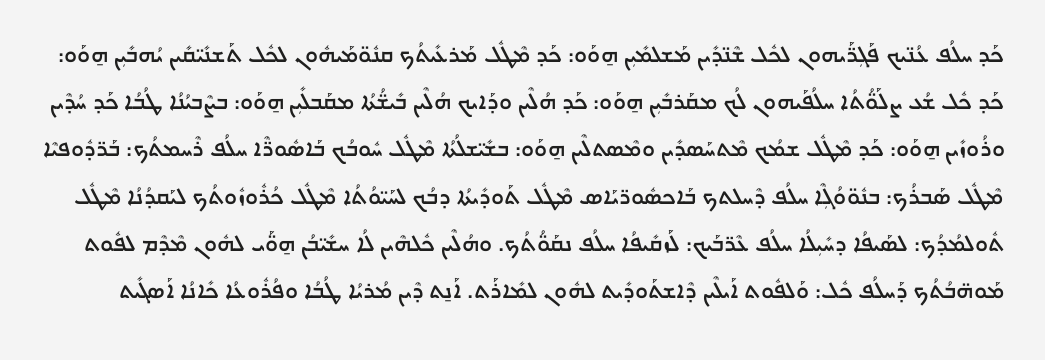ܟܰܕ ܚܠܳܦ ܥܳܢ̈ܝܟ ܦܰܓܼܪ̈ܰܝܗܘܢ ܠܟܽܠ ܫܶܢ̈ܕܺܝܢ ܡܰܫܠܡܺܝܼܢ ܗ̱ܘܰܘ: ܟܰܕ ܡܶܛܽܠ ܡܰܪܥܺܝܬܳܟ ܩܢܽܘ̈ܡܰܝܗܽܘܢ ܠܟܽܠ ܬܰܫܢܺܝ̈ܩܺܝܢ ܝܳܗܒܺܝܼܢ ܗ̱ܘܰܘ: ܟܰܕ ܟܽܠ ܫܳܥ ܨܠܰܘ̈ܳܬܳܐ ܚܠܳܦܰܝܗܘܢ ܠܳܟ ܡܩܰܪܒܺܝܼܢ ܗ̱ܘܰܘ: ܟܰܕ ܗܳܠܶܝܢ ܘܕܰܐܝܟ ܗܳܠܶܝܢ ܒܺܝܫ̈ܳܬܳܐ ܡܩܰܒܠܺܝܼܢ ܗ̱ܘܰܘ: ܒܨܶܒܝܳܢܳܐ ܛܳܒܳܐ ܟܰܕ ܚܳܕܶܝܢ ܘܪܳܘܙܺܝܢ ܗ̱ܘܰܘ: ܟܰܕ ܡܶܛܽܠ ܫܡܳܟ ܡܶܬܚܰܣܕܺܝܢ ܘܡܶܣܬܠܶܝܢ ܗ̱ܘܰܘ: ܒܫܺܝ̈ܫܠܳܬܳܐ ܡܶܛܽܠ ܚܽܘܒܳܟ ܒܰܐܣܽܘܪ̈ܶܐ ܚܠܳܦ ܪܶܚܡܬܳܟ: ܒܰܪ̈ܕܽܘܦܝܶܐ ܡܶܛܽܠ ܣܰܒܪܳܟ: ܒܢܽܘ̈ܘܳܓܼܶܐ ܚܠܳܦ ܕܶܚܠܬܟ ܒܰܐܟܣܽܘܪ̈ܝܰܐܣ ܡܶܛܽܠ ܬܰܘܕܺܝܬܳܐ ܕܒܳܟ ܠܚܰܝ̈ܘܳܬܳܐ ܡܶܛܽܠ ܟܳܪܽܘܙܽܘܬܳܟ ܠܝܰܩܕܳܢܳܐ ܡܶܛܽܠ ܬܽܘܠܡܳܕܳܟ: ܠܣܰܝܦܳܐ ܕܚܺܝܼܠܳܐ ܚܠܳܦ ܥܶܪ̈ܒܰܝܟ: ܠܰܙܩܺܝܦܳܐ ܚܠܳܦ ܢܩܰܘ̈ܳܬܳܟ. ܘܗܳܠܶܝܢ ܟܽܠܗܶܝܢ ܠܳܐ ܚܫܺܝ̈ܒܳܢ ܗ̱ܘ̈ܰܝ ܠܗܽܘܢ ܡܶܕܶܡ ܠܦܽܘܬ ܡܰܘܗ̈ܒܳܬܳܟ ܕܰܚܠܳܦ ܟܽܠ: ܘܰܠܦܽܘܬ ܐܰܝܠܶܝܢ ܕܶܐܫܬܰܘܕܺܝܬ ܠܗܽܘܢ ܠܡܺܐܪܰܬ. ܐܰܢ̱ܬ ܕܶܝܢ ܡܳܪܝܳܐ ܛܳܒܳܐ ܘܦܳܪܽܘܥܳܐ ܟܺܐܢܳܐ ܐܰܣܓܺܝܬ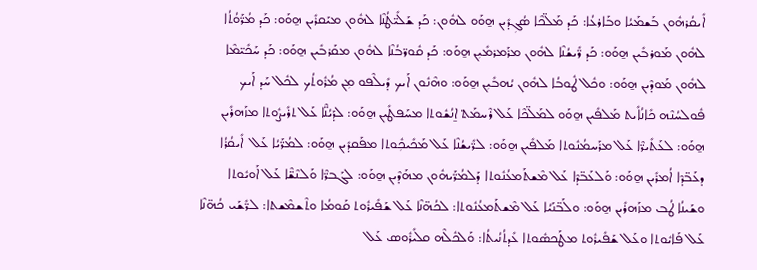ܐܺܝܩܳܪܗܽܘܢ ܒܰܫܡܰܝܳܐ ܘܒܰܐܪܥܳܐ: ܟܰܕ ܡܰܠ̈ܟܶܐ ܣܳܓܼܕܺܝܢ ܗ̱ܘܰܘ ܠܗܽܘܢ: ܟܰܕ ܫܰܠܺܝ̈ܛܳܢܶܐ ܠܗܽܘܢ ܡܝܰܩܪܺܝܢ ܗ̱ܘܰܘ: ܟܰܕ ܡܳܪ̈ܰܘܳܬܳܐ ܠܗܽܘܢ ܡܰܘܪܒܺܝܢ ܗ̱ܘܰܘ: ܟܰܕ ܪ̈ܺܝܫܳܢܶܐ ܠܗܽܘܢ ܡܪܰܡܪܡܺܝܼܢ ܗ̱ܘܰܘ: ܟܰܕ ܩܽܘܪ̈ܒܳܢܶܐ ܠܗܽܘܢ ܡܩܰܪܒܺܝܢ ܗ̱ܘܰܘ: ܟܰܕ ܚܰܟܺܝ̈ܡܶܐ ܠܗܽܘܢ ܡܰܘܕܶܝܢ ܗ̱ܘܰܘ: ܘܟܽܠ ܛܽܘܒܳܐ ܠܗܽܘܢ ܝܳܗܒܺܝܼܢ ܗ̱ܘܰܘ: ܘܗܶܢܽܘܢ ܐܰܝܟ ܕܺܝܠܶܦܘ ܡܼܢ ܡܳܪܽܘܬܳܟ ܠܟܽܠ ܚܰܕ ܐܰܝܟ ܦܽܘܠܚܳܢܶܗ ܟܺܐܢܳܐܺܝܬ ܡܰܠܦܺܝܢ ܗ̱ܘܰܘ ܠܡܰܠ̈ܟܶܐ ܥܰܠ ܪܶܚܡܰܬ݀ ܐ̱ܢܳܫܽܘܬܐ ܡܚܰܦܛܺܝܢ ܗ̱ܘܰܘ: ܠܕܰܝܳܢ̈ܶܐ ܥܰܠ ܬܪܺܝܨܽܘܬܐ ܡܙܰܗܪܺܝܢ ܗ̱ܘܰܘ: ܠܥܰܬܺܝܪ̈ܶܐ ܥܰܠ ܡܪܰܚܡܳܢܽܘܬܐ ܡܰܠܦܺܝܢ ܗ̱ܘܰܘ: ܠܪ̈ܺܝܫܳܢܶܐ ܥܰܠ ܡܰܟܺܝܟܼܽܘܬܐ ܡܦܰܩܕܺܝܢ ܗ̱ܘܰܘ: ܠܡܳܪ̈ܰܝܳܐ ܥܰܠ  ܐܺܝܩܳܪܳܐ ܕܥܰܒ̈ܕܶܐ ܐܳܡܪܺܝܢ ܗ̱ܘܰܘ: ܘܰܠܥܰܒ̈ܕܶܐ ܥܰܠ ܡܶܫܬܰܡܥܳܢܽܘܬܐ ܕܰܠܡܳܪ̈ܰܝܗܽܘܢ ܡܗܰܕܶܝܢ ܗ̱ܘܰܘ: ܠܓܰܒܪ̈ܶܐ ܘܰܠܢܶܫ̈ܶܐ ܥܰܠ ܐܰܘܝܽܘܬܐ ܘܫܰܝܢܳܐ ܛܳܒ ܡܙܰܗܪܺܝܢ ܗ̱ܘܰܘ: ܘܠܰܒ̈ܢܰܝܳܐ ܥܰܠ ܡܶܫܬܰܡܥܳܢܽܘܬܐ: ܠܟܳܗ̈ܢܶܐ ܥܰܠ ܫܰܦܺܝܪܽܘܬ ܩܰܘܡܳܐ ܘܬܶܫܡܶܫܬܐ: ܠܪ̈ܺܫܰܝ ܟܳܗ̈ܢܶܐ ܥܰܠ ܦܰܐܝܽܘܬܐ ܘܥܰܠ ܫܰܦܺܝܪܽܘܬ ܡܛܰܟܣܽܘܬܐ ܥܺܕܬܳܢܳܝܬܳܐ: ܘܰܠܟܽܠܶܗ ܩܠܺܝܪܽܘܣ ܥܰܠ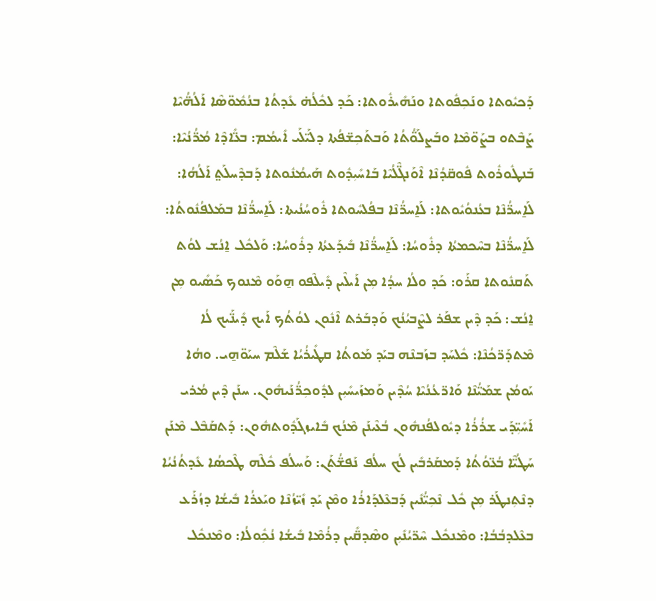ܕܰܟܝܽܘܬܐ ܘܢܰܟܼܦܽܘܬܐ ܘܢܰܗܺܝܪܽܘܬܐ: ܟܰܕ ܠܟܽܠܳܗ̇ ܥܺܕܬܳܐ ܒܢܳܡܽܘ̈ܣܶܐ ܐܰܠܳܗ̈ܳܝܶܐ ܨܰܒܶܬܘ ܒܨܰܘ̈ܡܶܐ ܘܒܰܨܠܰܘ̈ܳܬܳܐ ܘܰܒܬܰܟܼܫ̈ܦܳܬܐ ܕܠܰܝ̈ܠܰܝ ܐܺܝܡܳܡ: ܒܥ̈ܺܐܕܶܐ ܡܳܪ̈ܳܢܳܝܶܐ: ܒܰܢܛܽܘܪܽܘܬ ܦܽܘܩ̈ܕܳܢܶܐ ܐܶܘܰܢܓ̈ܶܠܳܝܶܐ ܒܰܐܚܺܝܼܕܽܘܬ ܗܰܝܡܳܢܽܘܬܐ ܕܰܒܕܶܚܠܰܬ݀ ܐܰܠܳܗܳܐ: ܠܰܐ̱ܚܪ̈ܳܢܶܐ ܒܥܳܢܘܳܝܽܘܬܐ: ܠܰܐ̱ܚܪ̈ܳܢܶܐ ܒܦܳܠܚܽܘܬܐ ܪܽܘܚܳܢܳܝܬܐ: ܠܰܐ̱ܚܪ̈ܳܢܶܐ ܒܡܰܠܦܳܢܽܘܬܳܐ: ܠܰܐ̱ܚܪ̈ܳܢܶܐ ܒܚܶܟܡܬܳܐ ܕܪܽܘܚܳܐ: ܠܰܐ̱ܚܪ̈ܳܢܶܐ ܒܺܝܕܰܥܬܳܐ ܕܪܽܘܚܳܐ: ܘܰܠܟܽܠ ܐ̱ܢܳܫ ܠܘܳܬ ܬܰܩܢܽܘܬܐ ܩܪܰܘ: ܟܰܕ ܘܠܳܐ ܚܕܳܐ ܡܼܢ ܐܰܝܠܶܝܢ ܕܺܝܠܶܦܘ ܗ̱ܘܰܘ ܡܶܢܘܟ ܟܰܣܺܝܘ ܡܼܢ ܐ̱ܢܳܫ: ܟܰܕ ܕܶܝܢ ܫܦܰܪ ܠܨܶܒܝܳܢܳܟ ܘܰܕܒܰܪܬ ܐܶܢܽܘܢ ܠܘܳܬܳܟ ܐܰܝܟ ܕܺܝܢ̈ܰܝܟ ܠܳܐ ܡܶܬܕܰܪ̈ܟܳܢܶܐ: ܟܽܠܚܰܕ ܒܙܰܒܢܶܗ ܒܝܰܕ ܡܰܘܬܳܐ ܩܛܺܝܪܳܝܳܐ ܫܰܠܶܡ ܚܝܰܘ̈ܗ̱ܝ. ܘܗܳܐ ܝܰܘܡܳܢ ܫܡܰܝ̈ܳܢܶܐ ܘܰܐܪ̈ܥܳܢܳܝܶܐ ܚܳܕܶܝܢ ܘܰܡܙܰܝܚܺܝܼܢ ܠܕܽܘܟܼܪ̈ܳܢܰܝܗܽܘܢ. ܚܢܰܢ ܕܶܝܢ ܡܳܪܝ ܐܰܚܺܝܼ̈ܕܰܝ ܫܪܳܪܳܐ ܕܝܽܘܠܦܳܢܗܽܘܢ ܒܳܥܶܝܢܰܢ ܡܶܢܳܟ ܒܺܐܝܙܓܰܕܽܘܬܗܽܘܢ: ܕܰܬܩܰܒܶܠ ܡܶܢܰܢ ܚܰܛܳܝ̈ܶܐ ܒܳܥ̈ܘܳܬܳܐ ܕܰܡܩܰܪܒܺܝܢ ܠܳܟ ܚܠܳܦ ܢܰܦܫ̈ܳܬܰܢ: ܘܰܚܠܳܦ ܟܽܠܶܗ ܛܶܟܣܳܐ ܥܺܕܬܳܢܳܝܳܐ ܕܢܶܬܼܢܛܰܪ ܡܼܢ ܟܽܠ ܢܶܟܼܝ̈ܳܢܺܝܢ ܕܰܒܥܶܠܕܰܐܪܳܐ ܘܡܶܢ ܝܰܕ ܙܺܝ̈ܙܳܢܶܐ ܘܝܰܥܪܳܐ ܒܺܝܫܳܐ ܕܙܳܪܰܥ ܒܥܶܠܕܒܳܒܳܐ: ܘܡܶܢܟܽܠ ܚܶܪ̈ܝܳܢܺܝܼܢ ܘܣܶܕܩ̈ܺܝܢ ܕܪܳܡܶܐ ܒܺܝܫܳܐ ܢܳܟܼܽܘܠܳܐ: ܘܡܶܢܟܽܠ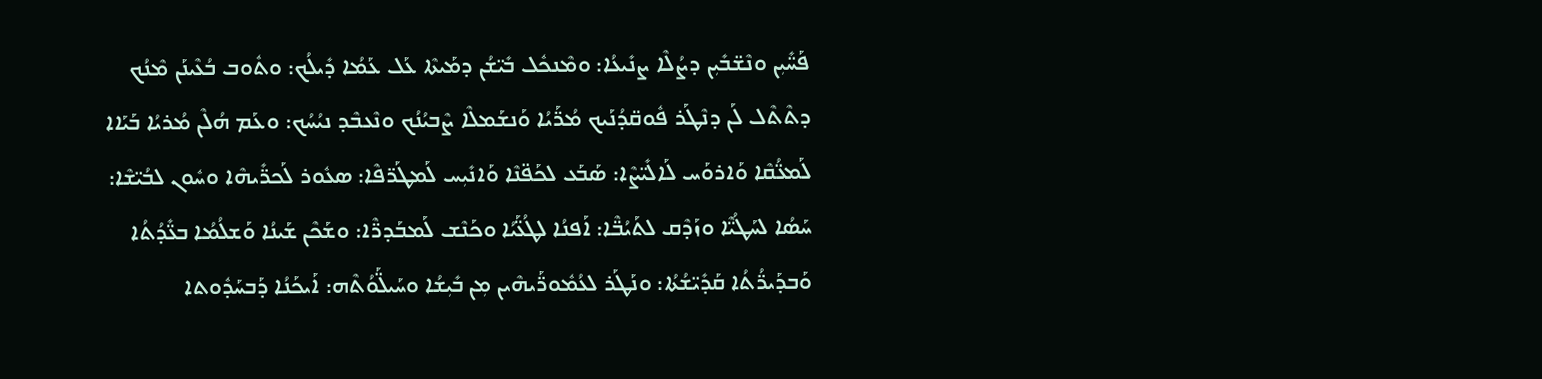ܦܰܚ̈ܺܝܼܢ ܘܢܶܫ̈ܒܺܝܼܢ ܕܨܳܠܶܐ ܨܢܺܝܥܳܐ: ܘܡܶܢܟܽܠ ܒܺܝ̈ܫܳܢ ܕܡܰܝܬܶܐ ܥܰܠ ܥܰܡܳܐ ܕܺܝܠܳܟ: ܘܬܽܘܒ ܒܳܥܶܝܢܰܢ ܡܶܢܳܟ ܕܬܶܬܶܠ ܠܰܢ ܕܢܶܛܰܪ ܦܽܘܩ̈ܕܳܢܰܝܟ ܡܳܪ̈ܰܝܳܐ ܘܰܢܫܰܡܠܶܐ ܨܶܒܝܳܢܳܟ ܘܢܶܥܒܶܕ ܢܝܳܚܳܟ: ܘܥܰܡ ܗܳܠܶܢ ܡܳܪܝܳܐ ܒܰܝܰܐܐ ܠܰܡܥ̈ܳܩܶܐ ܘܰܐܪܘܰܚ ܠܰܐܠܺܝ̈ܨܶܐ: ܣܰܒܰܥ ܠܟܰܦ̈ܢܶܐ ܘܰܐܢܺܝܼܚ ܠܰܡܛܰܪ̈ܦܶܐ: ܣܥܽܘܪ ܠܰܟܪ̈ܺܝܗܶܐ ܘܚܽܘܢ ܠܒܳܝ̈ܫܶܐ: ܚܰܣܳܐ ܠܚܰܛܳܝ̈ܶܐ ܘܙܰܕܶܩ ܠܬܰܝܳܒ̈ܶܐ: ܐܰܦܢܳܐ ܠܛܳܥ̈ܰܝܳܐ ܘܟܰܢܶܫ ܠܰܡܒܰܕܪ̈ܶܐ: ܘܫܰܟܶܢ ܫܰܝܢܳܐ ܘܰܫܠܳܡܳܐ ܒܥ̈ܺܕܳܬܳܐ ܘܰܒܕܰܝܪ̈ܳܬܳܐ ܩܰܕܺܝ̈ܫܳܬܳܐ: ܘܢܰܛܰܪ ܠܥܳܡܽܘܪ̈ܰܝܗܶܝܢ ܡܼܢ ܒܺܝܼܫܳܐ ܘܚܰܝܠ̈ܰܘܳܬܶܗ: ܐܰܝܟܰܢܳܐ ܕܰܒܚܰܕܽܘܬܐ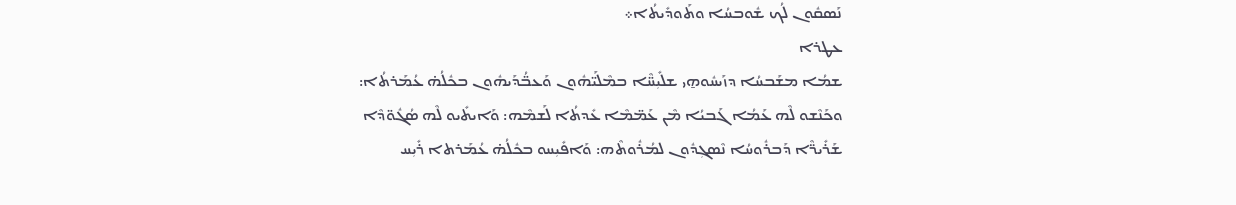ܢܰܣܩܽܘܢ ܠܳܟ ܫܽܘܒܚܳܐ ܘܬܰܘܕܺܝܬܳܐ܀
ܥܛܪܐ
ܫܡܳܐ ܡܫܰܒܚܳܐ ܕܙܰܝܚܽܘܗ̱ܝ ܫܠܺܝܼܚ̈ܶܐ ܒܡܶܠܰܝ̈ܗܽܘܢ ܘܰܥܒ̈ܳܕܰܝܗܽܘܢ ܒܟܽܠܳܗ̇ ܥܳܡܰܪܬܳܐ: ܘܟܰܢܶܫܘ ܠܶܗ ܥܰܡܳܐ ܓܰܒܝܳܐ ܡܶܢ ܥܰܡ̈ܡܶܐ ܥܺܕܬܳܐ ܠܰܫܡܶܗ: ܘܰܐܝܬܺܝܘ ܠܶܗ ܣܳܓܽܘ̈ܕܶܐ ܫܰܪܺܝܪ̈ܶܐ ܕܰܒܪܽܘܚܳܐ ܢܶܣܓܼܕܽܘܢ ܠܡܳܪܽܘܬܶܗ: ܘܰܐܦܺܝܼܚܘ ܒܟܽܠܳܗ̇ ܥܳܡܰܪܬܐ ܪܺܝܼܚ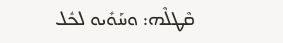ܩܶܛܠܶܗ: ܘܚܰܘܺܝܘ ܠܟܽܠ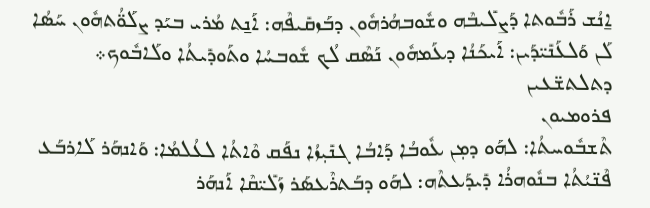ܐ̱ܢܳܫ ܪܰܒܽܘܬܐ ܕܰܨܠܺܝܒܶܗ ܘܫܽܘܒܗܳܪܗܽܘܢ ܕܒܰܙܩܺܝܦܶܗ: ܐܰܢ̱ܬ ܡܳܪܝ ܒܝܰܕ ܨܠܰܘ̈ܳܬܗܽܘܢ ܚܰܣܳܐ ܠܰܢ ܘܰܠܥܰܢܺܝ̈ܕܰܝܢ: ܐܰܝܟܰܢܳܐ ܕܥܰܡܗܽܘܢ ܢܰܣܶܩ ܠܳܟ ܫܽܘܒܚܳܐ ܘܬܰܘܕܺܝܬܳܐ ܘܠܰܐܒܽܘܟ܀
ܕܬܠܬܫ̈ܥܝܢ
ܦܪܘܡܝܘܢ
ܬܶܫܒܽܘܚܬܳܐ: ܠܗܰܘ ܕܡܼܢ ܥܽܘܒܳܐ ܕܰܐܒܳܐ ܓܢܺܝܼܙܳܐ ܢܦܰܩ ܘܶܐܬܳܐ ܠܥܳܠܡܳܐ: ܘܰܐܢܗܰܪ ܠܰܐܪܒܰܥ ܦܶܢ̈ܝܳܬܳܐ ܒܢܽܘܗܪܳܐ ܕܺܝܕܰܥܬܶܗ: ܠܗܰܘ ܕܒܰܬܪܶܥܣܰܪ ܙܰܠܺܝ̈ܩܶܐ ܐܰܢܗܰܪ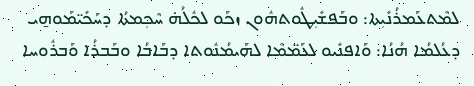ܠܡܶܬܥܰܡܪܳܢܺܝܼܬܐ: ܘܒܰܦܫܺܝܼܛܽܘܬܗܽܘܢ ܙܟܰܘ ܠܟܽܠܳܗ̇ ܚܶܟܼܡܬܳܐ ܕܚܰܟܺܝ̈ܡܰܘܗ̱ܝ ܕܥܳܠܡܳܐ ܗܳܢܳܐ: ܘܰܐܦܢܺܝܘ ܠܥܰܡ̈ܡܶܐ ܠܗܰܝܡܳܢܽܘܬܐ ܕܒܰܐܒܳܐ ܘܒܰܒܪܳܐ ܘܰܒܪܽܘܚܐ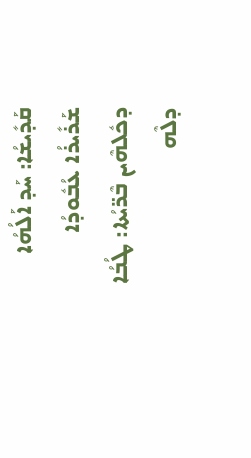ܩܰܕܺܝܫܳܐ: ܚܰܕ ܐܰܠܳܗܳܐ ܫܰܪܺܝܪܳܐ ܥܳܒܽܘܕܳܐ ܕܟܽܠܗܶܝܢ ܒܶܪ̈ܝܳܬܐ: ܛܳܒܳܐ ܕܠܶܗ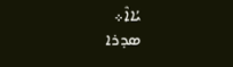ܝܳܐܐܶ܀
ܣܕܪܐ